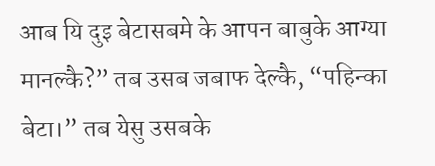आब यि दुइ बेटासबमे के आपन बाबुके आग्या मानल्कै?” तब उसब जबाफ देल्कै, “पहिन्का बेटा।” तब येसु उसबके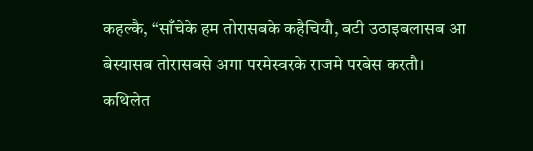कहल्कै, “साँचेके हम तोरासबके कहैचियौ, बटी उठाइबलासब आ बेस्यासब तोरासबसे अगा परमेस्वरके राजमे परबेस करतौ।
कथिलेत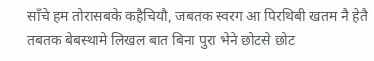साँचे हम तोरासबके कहैचियौ, जबतक स्वरग आ पिरथिबी खतम नै हेतै तबतक बेबस्थामे लिखल बात बिना पुरा भेने छोटसे छोट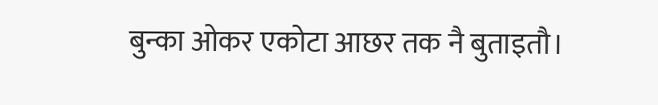बुन्का ओकर एकोटा आछर तक नै बुताइतौ।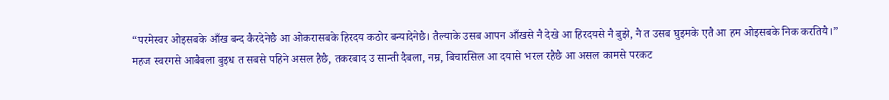“परमेस्वर ओइसबके आँख बन्द कैरदेनेछै आ ओकरासबके हिरदय कठोर बन्यादेनेछै। तैल्याके उसब आपन आँखसे नै देखे आ हिरदयसे नै बुझे, नै त उसब घुइमके एतै आ हम ओइसबके निक करतियै।”
महज स्वरगसे आबैबला बुइध त सबसे पहिने असल हैछै, तकरबाद उ सान्ती दैबला, नम्र, बिचारसिल आ दयासे भरल रहैछै आ असल कामसे परकट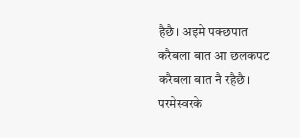हैछै। अइमे पक्छपात करैबला बात आ छलकपट करैबला बात नै रहैछै।
परमेस्वरके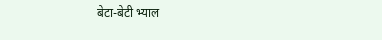बेटा-बेटी भ्याल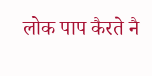लोक पाप कैरते नै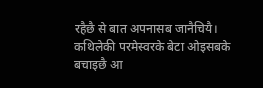रहैछै से बात अपनासब जानैचियै। कथिलेकी परमेस्वरके बेटा ओइसबके बचाइछै आ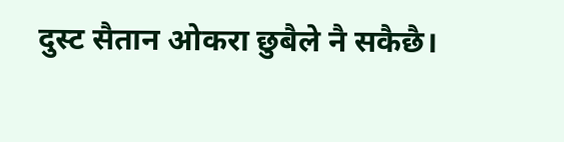दुस्ट सैतान ओकरा छुबैले नै सकैछै।